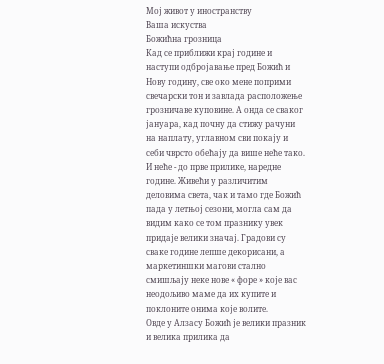Мој живот у иностранству
Ваша искуства
Божићна грозница
Кад се приближи крај године и наступи одбројавање пред Божић и Нову годину, све око мене поприми свечарски тон и завлада расположење грозничаве куповине. А онда се сваког јануара, кад почну да стижу рачуни на наплату, углавном сви покају и себи чврсто обећају да више неће тако. И неће - до прве прилике, наредне године. Живећи у различитим деловима света, чак и тамо где Божић пада у летњој сезони, могла сам да видим како се том празнику увек придаје велики значај. Градови су сваке године лепше декорисани, а маркетиншки магови стално смишљају неке нове « форе » које вас неодољиво маме да их купите и поклоните онима које волите.
Овде у Алзасу Божић је велики празник и велика прилика да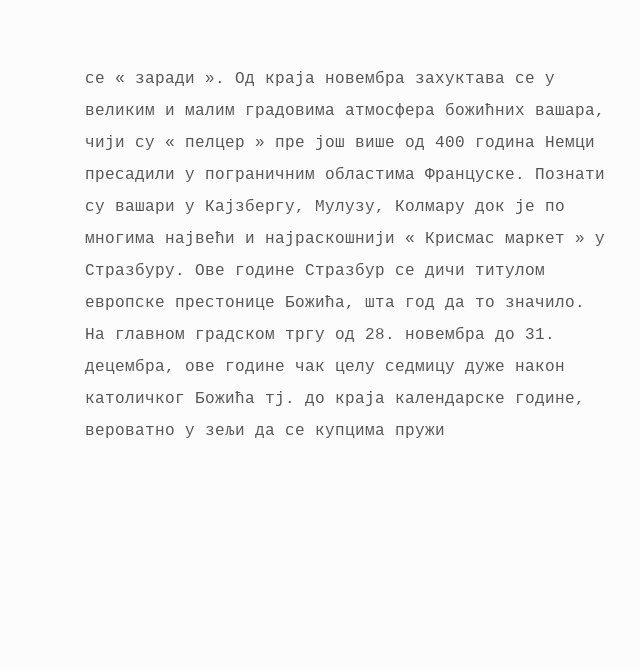се « заради ». Од краја новембра захуктава се у великим и малим градовима атмосфера божићних вашара, чији су « пелцер » пре још више од 400 година Немци пресадили у пограничним областима Француске. Познати су вашари у Кајзбергу, Мулузу, Колмару док је по многима највећи и најраскошнији « Крисмас маркет » у Стразбуру. Ове године Стразбур се дичи титулом европске престонице Божића, шта год да то значило.
На главном градском тргу од 28. новембра до 31. децембра, ове године чак целу седмицу дуже након католичког Божића тј. до краја календарске године, вероватно у зељи да се купцима пружи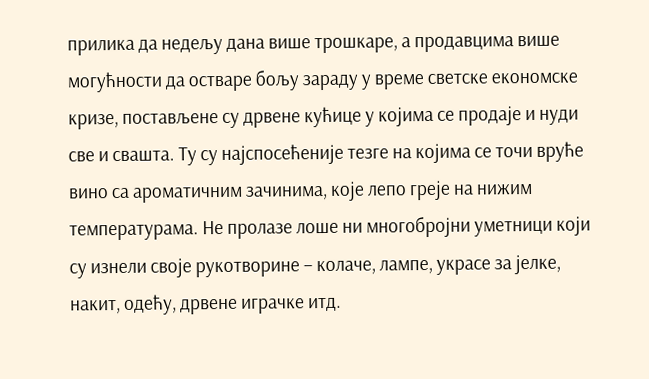прилика да недељу дана више трошкаре, а продавцима више могућности да остваре бољу зараду у време светске економске кризе, постављене су дрвене кућице у којима се продаје и нуди све и свашта. Ту су најспосећеније тезге на којима се точи вруће вино са ароматичним зачинима, које лепо греје на нижим температурама. Не пролазе лоше ни многобројни уметници који су изнели своје рукотворине – колаче, лампе, украсе за јелке, накит, одећу, дрвене играчке итд.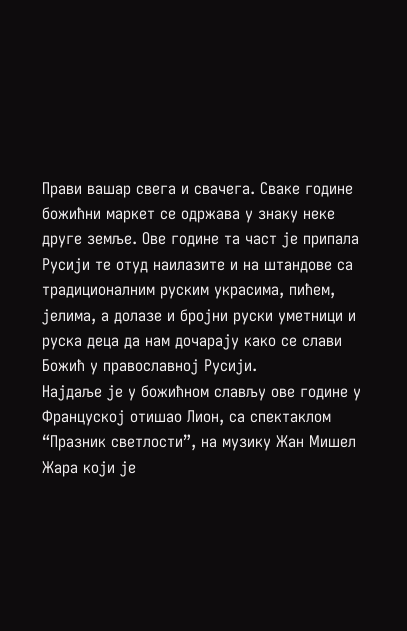Прави вашар свега и свачега. Сваке године божићни маркет се одржава у знаку неке друге земље. Ове године та част је припала Русији те отуд наилазите и на штандове са традиционалним руским украсима, пићем, јелима, а долазе и бројни руски уметници и руска деца да нам дочарају како се слави Божић у православној Русији.
Најдаље је у божићном слављу ове године у Француској отишао Лион, са спектаклом “Празник светлости”, на музику Жан Мишел Жара који је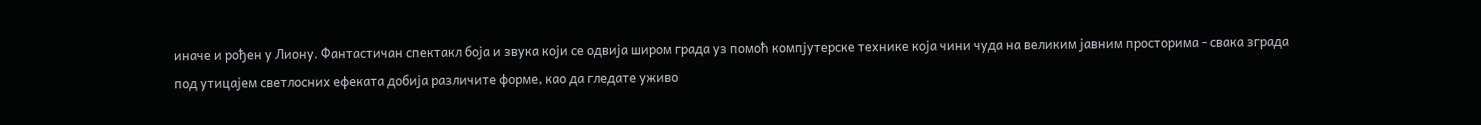иначе и рођен у Лиону. Фантастичан спектакл боја и звука који се одвија широм града уз помоћ компјутерске технике која чини чуда на великим јавним просторима - свака зграда под утицајем светлосних ефеката добија различите форме, као да гледате уживо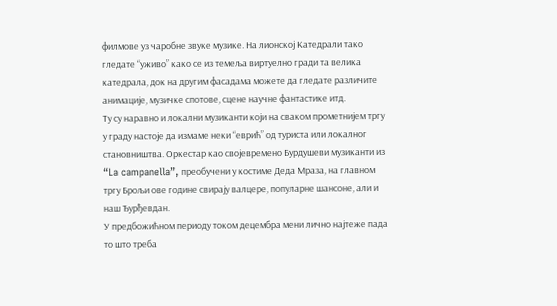филмове уз чаробне звуке музике. На лионској Катедрали тако гледате “уживо” како се из темеља виртуелно гради та велика катедрала, док на другим фасадама можете да гледате различите анимације, музичке спотове, сцене научне фантастике итд.
Ту су наравно и локални музиканти који на сваком прометнијем тргу у граду настоје да измаме неки “еврић” од туриста или локалног становништва. Оркестар као својевремено Бурдушеви музиканти из “La campanella”, преобучени у костиме Деда Мраза, на главном тргу Брољи ове године свирају валцере, популарне шансоне, али и наш Ђурђевдан.
У предбожићном периоду током децембра мени лично најтеже пада то што треба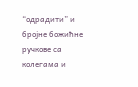“одрадити” и бројне божићне ручкове са колегама и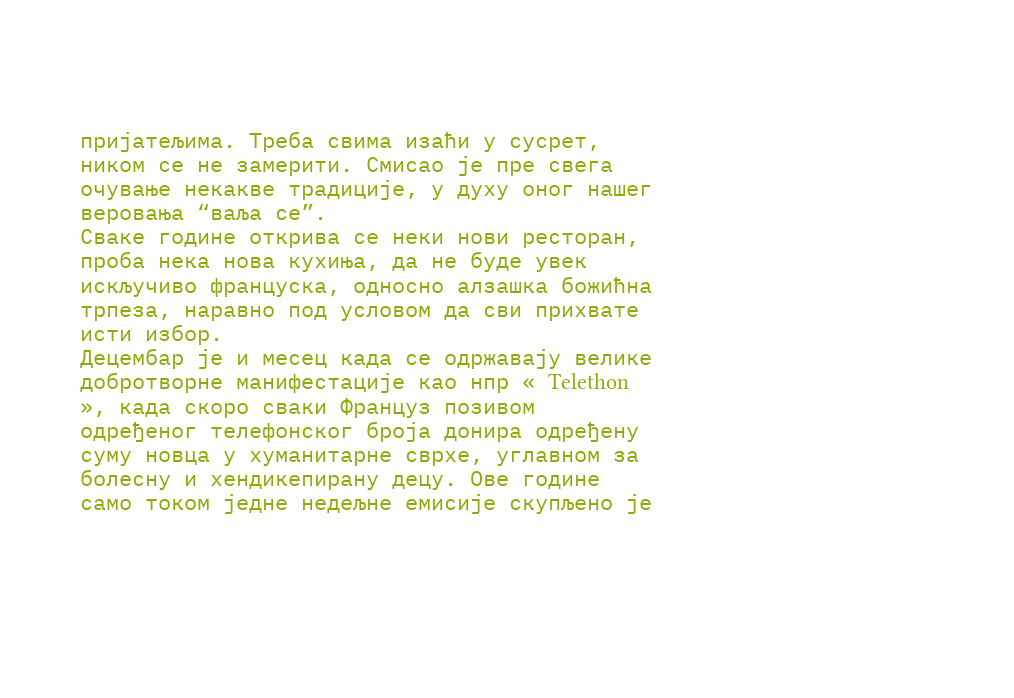пријатељима. Треба свима изаћи у сусрет, ником се не замерити. Смисао је пре свега очување некакве традиције, у духу оног нашег веровања “ваља се”.
Сваке године открива се неки нови ресторан, проба нека нова кухиња, да не буде увек искључиво француска, односно алзашка божићна трпеза, наравно под условом да сви прихвате исти избор.
Децембар је и месец када се одржавају велике добротворне манифестације као нпр « Telethon », када скоро сваки Француз позивом одређеног телефонског броја донира одређену суму новца у хуманитарне сврхе, углавном за болесну и хендикепирану децу. Ове године само током једне недељне емисије скупљено је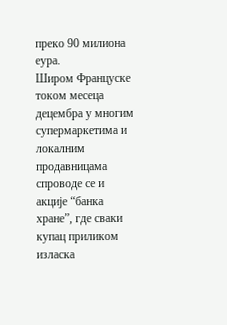преко 90 милиона еура.
Широм Француске током месеца децембра у многим супермаркетима и локалним продавницама спроводе се и акције “банка хране”, где сваки купац приликом изласка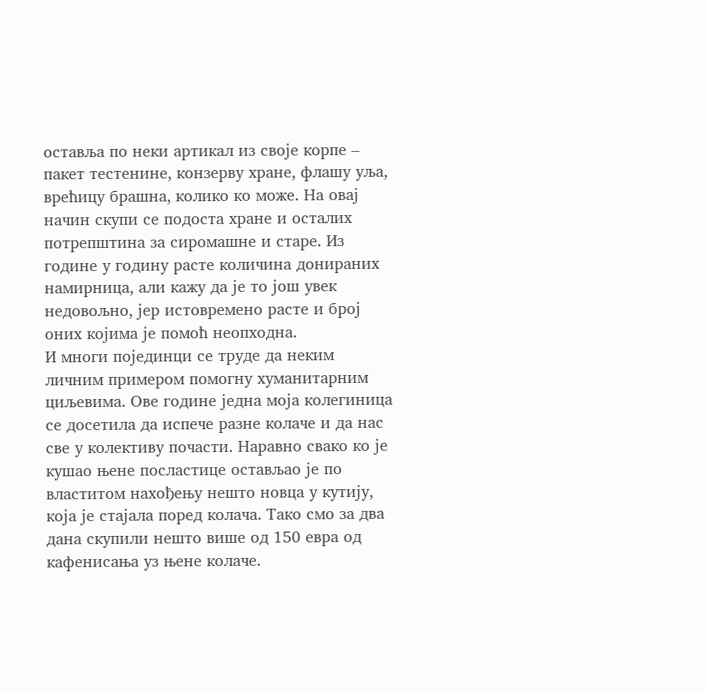оставља по неки артикал из своје корпе – пакет тестенине, конзерву хране, флашу уља, врећицу брашна, колико ко може. На овај начин скупи се подоста хране и осталих потрепштина за сиромашне и старе. Из године у годину расте количина донираних намирница, али кажу да је то још увек недовољно, јер истовремено расте и број оних којима је помоћ неопходна.
И многи појединци се труде да неким личним примером помогну хуманитарним циљевима. Ове године једна моја колегиница се досетила да испече разне колаче и да нас све у колективу почасти. Наравно свако ко је кушао њене посластице остављао је по властитом нахођењу нешто новца у кутију, која је стајала поред колача. Тако смо за два дана скупили нешто више од 150 евра од кафенисања уз њене колаче.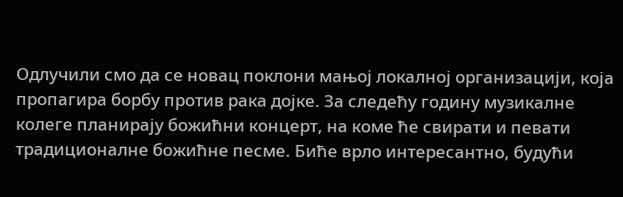Одлучили смо да се новац поклони мањој локалној организацији, која пропагира борбу против рака дојке. За следећу годину музикалне колеге планирају божићни концерт, на коме ће свирати и певати традиционалне божићне песме. Биће врло интересантно, будући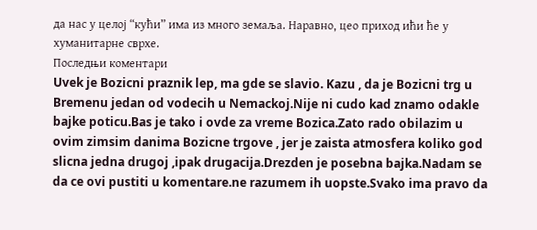да нас у целој “кући” има из много земаља. Наравно, цео приход ићи ће у хуманитарне сврхе.
Последњи коментари
Uvek je Bozicni praznik lep, ma gde se slavio. Kazu , da je Bozicni trg u Bremenu jedan od vodecih u Nemackoj.Nije ni cudo kad znamo odakle bajke poticu.Bas je tako i ovde za vreme Bozica.Zato rado obilazim u ovim zimsim danima Bozicne trgove , jer je zaista atmosfera koliko god slicna jedna drugoj ,ipak drugacija.Drezden je posebna bajka.Nadam se da ce ovi pustiti u komentare.ne razumem ih uopste.Svako ima pravo da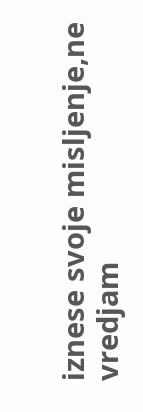iznese svoje misljenje,ne vredjam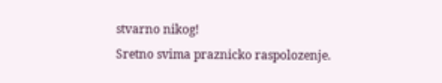stvarno nikog!
Sretno svima praznicko raspolozenje.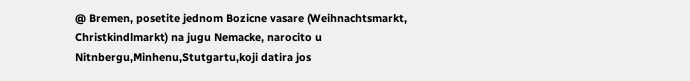@ Bremen, posetite jednom Bozicne vasare (Weihnachtsmarkt, Christkindlmarkt) na jugu Nemacke, narocito u Nitnbergu,Minhenu,Stutgartu,koji datira jos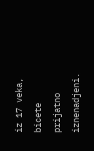iz 17 veka, bicete prijatno iznenadjeni.